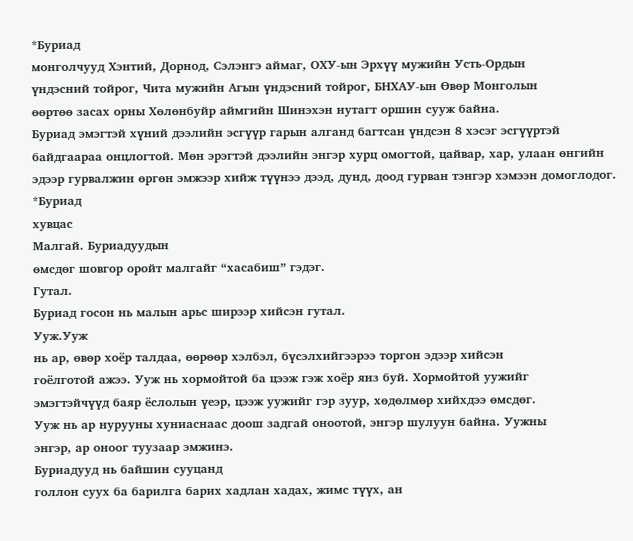*Буриад
монголчууд Хэнтий, Дорнод, Сэлэнгэ аймаг, ОХУ-ын Эрхүү мужийн Усть-Ордын
үндэсний тойрог, Чита мужийн Агын үндэсний тойрог, БНХАУ-ын Өвөр Монголын
өөртөө засах орны Хөлөнбуйр аймгийн Шинэхэн нутагт оршин сууж байна.
Буриад эмэгтэй хүний дээлийн эсгүүр гарын алганд багтсан үндсэн 8 хэсэг эсгүүртэй байдгаараа онцлогтой. Мөн эрэгтэй дээлийн энгэр хурц омогтой, цайвар, хар, улаан өнгийн эдээр гурвалжин өргөн эмжээр хийж түүнээ дээд, дунд, доод гурван тэнгэр хэмээн домоглодог.
*Буриад
хувцас
Малгай. Буриадуудын
өмсдөг шовгор оройт малгайг “хасабиш” гэдэг.
Гутал.
Буриад госон нь малын арьс ширээр хийсэн гутал.
Ууж.Ууж
нь ар, өвөр хоёр талдаа, өөрөөр хэлбэл, бүсэлхийгээрээ торгон эдээр хийсэн
гоёлготой ажээ. Ууж нь хормойтой ба цээж гэж хоёр янз буй. Хормойтой уужийг
эмэгтэйчүүд баяр ёслолын үеэр, цээж уужийг гэр зуур, хөдөлмөр хийхдээ өмсдөг.
Ууж нь ар нурууны хуниаснаас доош задгай оноотой, энгэр шулуун байна. Уужны
энгэр, ар оноог туузаар эмжинэ.
Буриадууд нь байшин сууцанд
голлон суух ба барилга барих хадлан хадах, жимс түүх, ан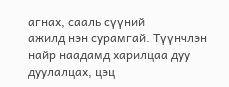агнах, сааль сүүний
ажилд нэн сурамгай. Түүнчлэн найр наадамд харилцаа дуу дуулалцах, цэц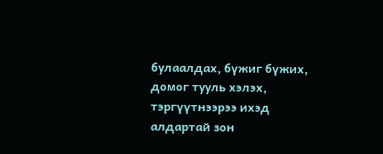булаалдах, бүжиг бүжих, домог тууль хэлэх, тэргүүтнээрээ ихэд
алдартай зон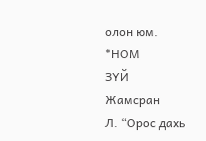олон юм.
*НОМ
ЗҮЙ
Жамсран
Л. “Орос дахь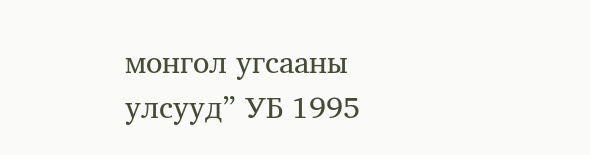монгол угсааны улсууд” УБ 1995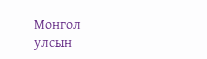Монгол
улсын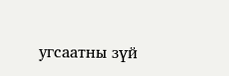угсаатны зүй